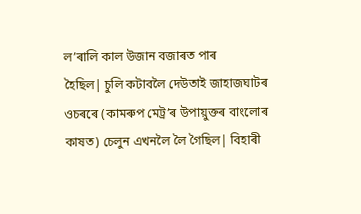ল’ৰালি কাল উজান বজাৰত পাৰ
হৈছিল| চুলি কটাবলৈ দেউতাই জাহাজঘাটৰ
ওচৰৰে (কামৰুপ মেট্ৰ’ৰ উপায়ুক্তৰ বাংলোৰ
কাষত) চেলুন এখনলৈ লৈ গৈছিল| বিহাৰী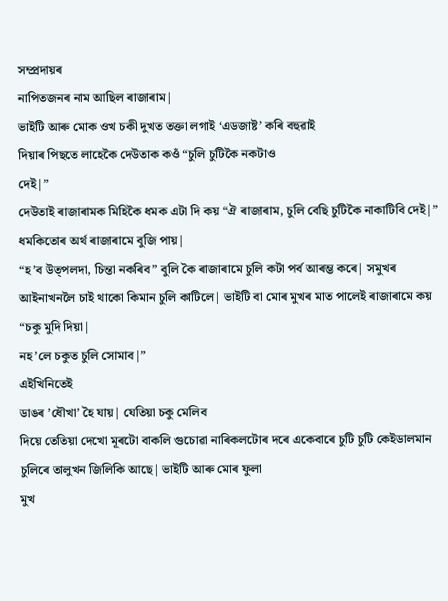সম্প্ৰদায়ৰ
নাপিতজনৰ নাম আছিল ৰাজাৰাম|
ভাইটি আৰু মোক ওখ চকী দুখত তক্তা লগাই ‘এডজাষ্ট’ কৰি বহুৱাই
দিয়াৰ পিছতে লাহেকৈ দেউতাক কওঁ “চুলি চুটিকৈ নকটাও
দেই|”
দেউতাই ৰাজাৰামক মিহিকৈ ধমক এটা দি কয় “ঐ ৰাজাৰাম, চুলি বেছি চুটিকৈ নাকাটিবি দেই|”
ধমকিতোৰ অৰ্থ ৰাজাৰামে বুজি পায়|
“হ’ব উত্পলদা, চিন্তা নকৰিব” বুলি কৈ ৰাজাৰামে চুলি কটা পৰ্ব আৰম্ভ কৰে| সমুখৰ আইনাখনলৈ চাই থাকো কিমান চুলি কাটিলে| ভাইটি বা মোৰ মুখৰ মাত পালেই ৰাজাৰামে কয় “চকু মুদি দিয়া|
নহ’লে চকুত চুলি সোমাব|”
এইখিনিতেই
ডাঙৰ ’ধৌখা’ হৈ যায়| যেতিয়া চকু মেলিব
দিয়ে তেতিয়া দেখো মূৰটো বাকলি গুচোৱা নাৰিকলটোৰ দৰে একেবাৰে চুটি চুটি কেইডালমান
চুলিৰে তালুখন জিলিকি আছে| ভাইটি আৰু মোৰ ফুলা
মুখ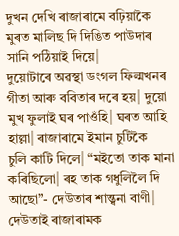দুখন দেখি ৰাজাৰামে বঢ়িয়াকৈ মুৰত মালিছ দি দিঙিত পাউদাৰ সানি পঠিয়াই দিয়ে|
দুয়োটাৰে অৱস্থা ডংগল ফিল্মখনৰ গীতা আৰু ববিতাৰ দৰে হয়| দুয়ো মুখ ফুলাই ঘৰ পাওঁহি| ঘৰত আহি হাল্লা| ৰাজাৰামে ইমান চুটিকৈ
চুলি কাটি দিলে| “মইতো তাক মানা
কৰিছিলো| ৰহ তাক গধুলিলৈ দি আছো”- দেউতাৰ শান্ত্বনা বাণী|
দেউতাই ৰাজাৰামক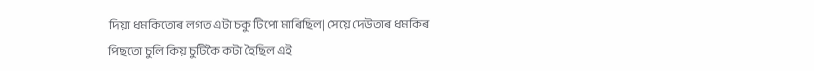দিয়া ধমকিতোৰ লগত এটা চকু টিপো মাৰিছিল| সেয়ে দেউতাৰ ধমকিৰ পিছতো চুলি কিয় চুটিকৈ কটা হৈছিল এই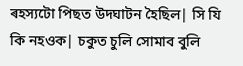ৰহস্যটো পিছত উদঘাটন হৈছিল| সি যি কি নহওক| চকুত চুলি সোমাব বুলি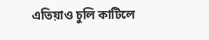এতিয়াও চুলি কাটিলে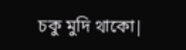চকু মুদি থাকো|